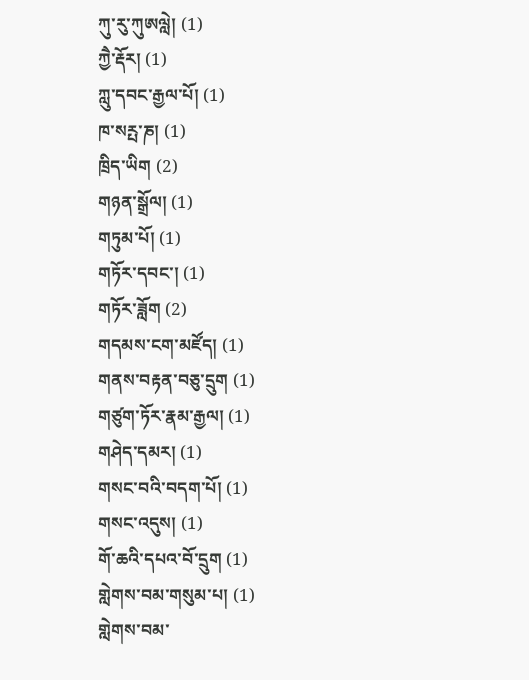ཀུ་རུ་ཀུཨལླེ། (1)
ཀྱཻ་རྡོར། (1)
ཀླུ་དབང་རྒྱལ་པོ། (1)
ཁ་སཪྤ་ཎ། (1)
ཁྲིད་ཡིག (2)
གཉན་སྒྲོལ། (1)
གཏུམ་པོ། (1)
གཏོར་དབང་། (1)
གཏོར་ཟློག (2)
གདམས་ངག་མཛོད། (1)
གནས་བརྟན་བཅུ་དྲུག (1)
གཙུག་ཏོར་རྣམ་རྒྱལ། (1)
གཤེད་དམར། (1)
གསང་བའི་བདག་པོ། (1)
གསང་འདུས། (1)
གོ་ཆའི་དཔའ་བོ་དྲུག (1)
གླེགས་བམ་གསུམ་པ། (1)
གླེགས་བམ་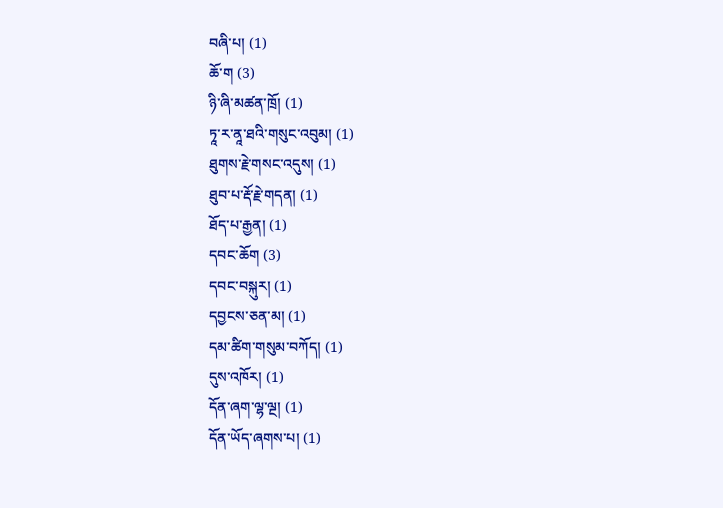བཞི་པ། (1)
ཆོ་ག (3)
ཉི་ཞི་མཚན་ཁྲོ། (1)
ཏཱ་ར་ནཱ་ཐའི་གསུང་འབུམ། (1)
ཐུགས་རྗེ་གསང་འདུས། (1)
ཐུབ་པ་རྡོ་རྗེ་གདན། (1)
ཐོད་པ་རྒྱན། (1)
དབང་ཆོག (3)
དབང་བསྐུར། (1)
དབྱངས་ཅན་མ། (1)
དམ་ཚིག་གསུམ་བཀོད། (1)
དུས་འཁོར། (1)
དོན་ཞག་ལྷ་ལྔ། (1)
དོན་ཡོད་ཞགས་པ། (1)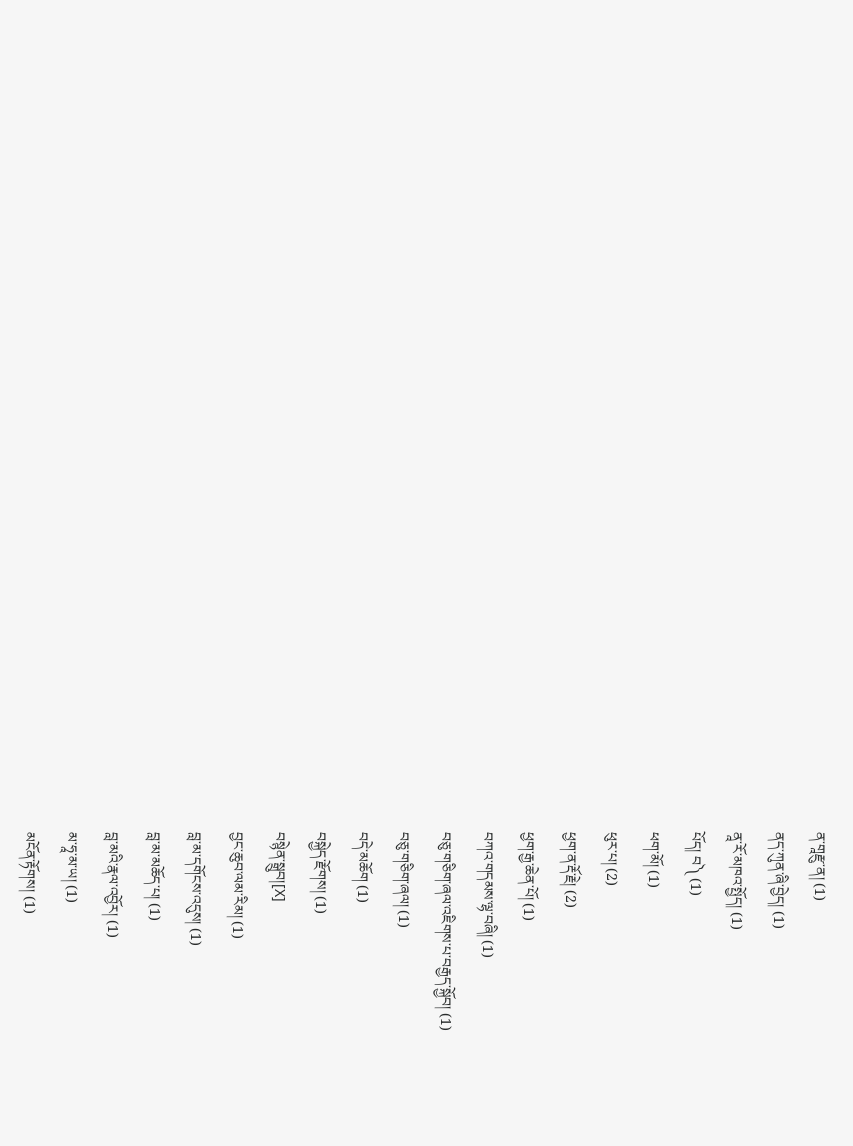ན་གཱརྫུ་ན། (1)
ནད་ཀུན་ཞི་བྱེད། (1)
ནཱ་རོ་མཁའ་སྤྱོད། (1)
པོད། བ༽ (1)
ཕག་མོ། (1)
ཕུར་པ། (2)
ཕྱག་ན་རྡོ་རྗེ། (2)
ཕྱག་རྒྱ་ཆེན་པོ། (1)
བཀའ་གདམས་ལྷ་བཞི། (1)
བཅུ་གཅིག་ཞལ་འཇིགས་པ་བརྒྱད་སྐྱོབ། (1)
བཅུ་གཅིག་ཞལ། (1)
བདེ་མཆོག (1)
བསྐྱེད་རྫོགས། (1)
བསྙེན་སྒྲུབ།[X]
བྱང་ཆུབ་ལམ་རིམ། (1)
བླ་མ་དགོངས་འདུས། (1)
བླ་མ་མཆོད་པ། (1)
བླ་མའི་རྣལ་འབྱོར། (1)
མ་ཧཱ་མ་ཡ། (1)
མངོན་རྟོགས། (1)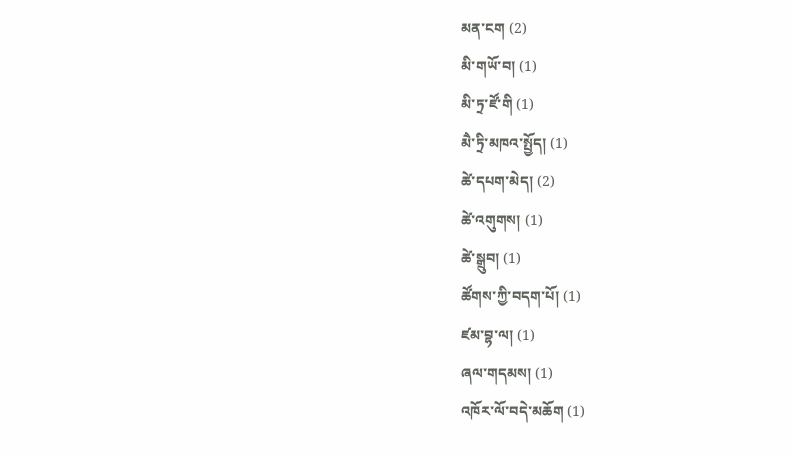མན་ངག (2)
མི་གཡོ་བ། (1)
མི་ཏྲ་ཛོ་གི (1)
མཻ་ཏྲི་མཁའ་སྤྱོད། (1)
ཚེ་དཔག་མེད། (2)
ཚེ་འགུགས། (1)
ཚེ་སྒྲུབ། (1)
ཚོགས་ཀྱི་བདག་པོ། (1)
ཛམ་བྷ་ལ། (1)
ཞལ་གདམས། (1)
འཁོར་ལོ་བདེ་མཆོག (1)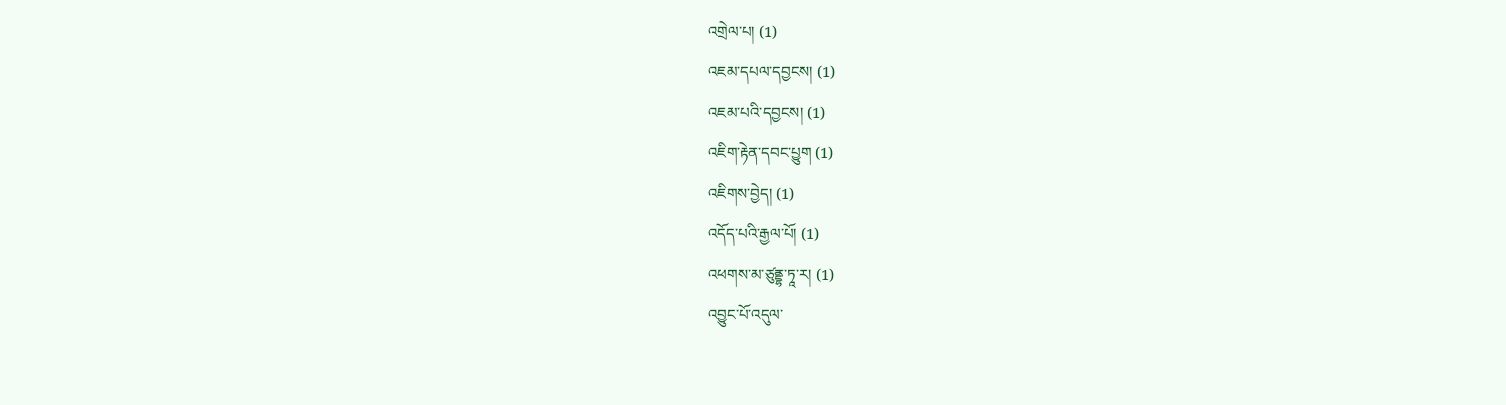འགྲེལ་པ། (1)
འཇམ་དཔལ་དབྱངས། (1)
འཇམ་པའི་དབྱངས། (1)
འཇིག་རྟེན་དབང་པྱུག (1)
འཇིགས་བྱེད། (1)
འདོད་པའི་རྒྱལ་པོ། (1)
འཕགས་མ་ཙུནྡྷ་ཏཱ་ར། (1)
འབྱུང་པོ་འདུལ་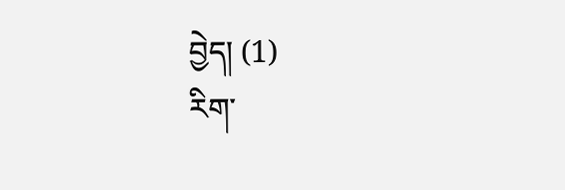བྱེད། (1)
རིག་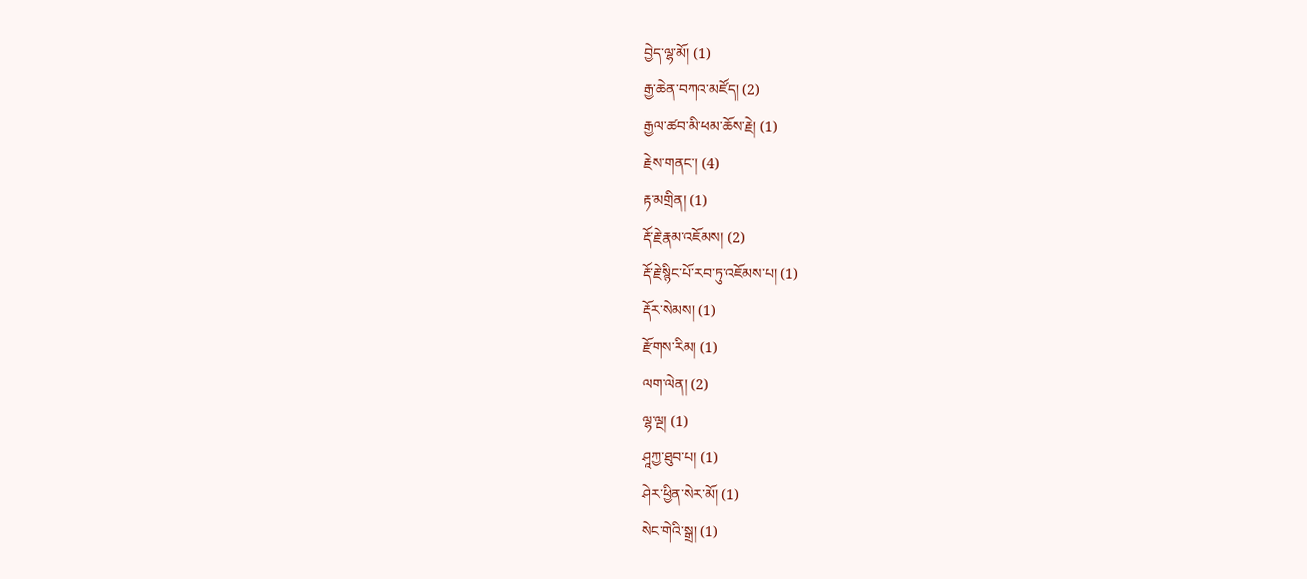བྱེད་ལྷ་མོ། (1)
རྒྱ་ཆེན་བཀའ་མཛོད། (2)
རྒྱལ་ཚབ་མི་ཕམ་ཆོས་རྗེ། (1)
རྗེས་གནང་། (4)
རྟ་མགྲིན། (1)
རྡོ་རྗེ་རྣམ་འཇོམས། (2)
རྡོ་རྗེ་སྙིང་པོ་རབ་ཏུ་འཇོམས་པ། (1)
རྡོར་སེམས། (1)
རྫོགས་རིམ། (1)
ལག་ལེན། (2)
ལྷ་ལྔ། (1)
ཤཱཀྱ་ཐུབ་པ། (1)
ཤེར་ཕྱིན་སེར་མོ། (1)
སེང་གེའི་སྒྲ། (1)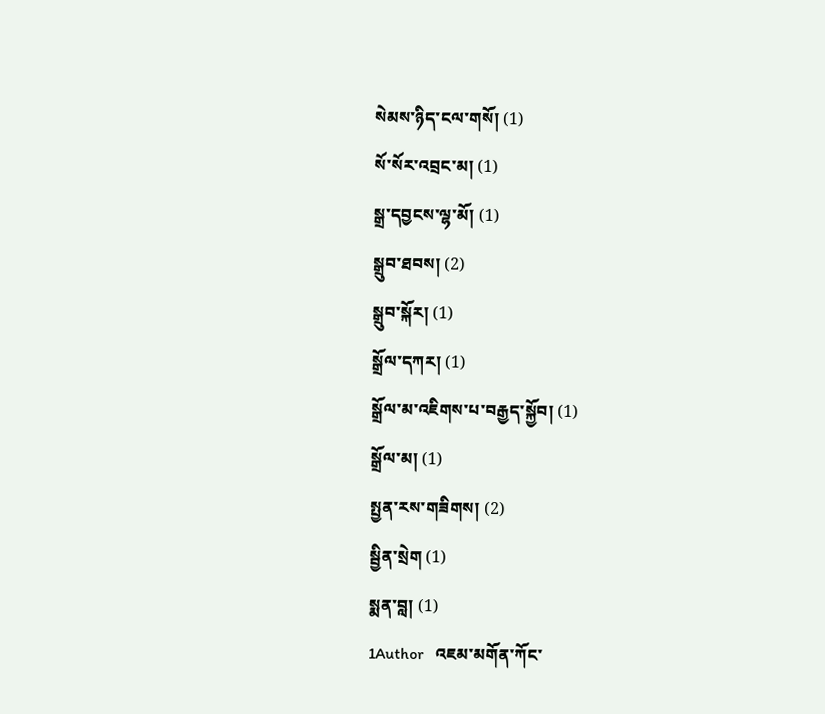སེམས་ཉིད་ངལ་གསོ། (1)
སོ་སོར་འབྲང་མ། (1)
སྒྲ་དབྱངས་ལྷ་མོ། (1)
སྒྲུབ་ཐབས། (2)
སྒྲུབ་སྐོར། (1)
སྒྲོལ་དཀར། (1)
སྒྲོལ་མ་འཇིགས་པ་བརྒྱད་སྐྱོབ། (1)
སྒྲོལ་མ། (1)
སྤྱན་རས་གཟིགས། (2)
སྦྱིན་སྲེག (1)
སྨན་བླ། (1)
1Author   འཇམ་མགོན་ཀོང་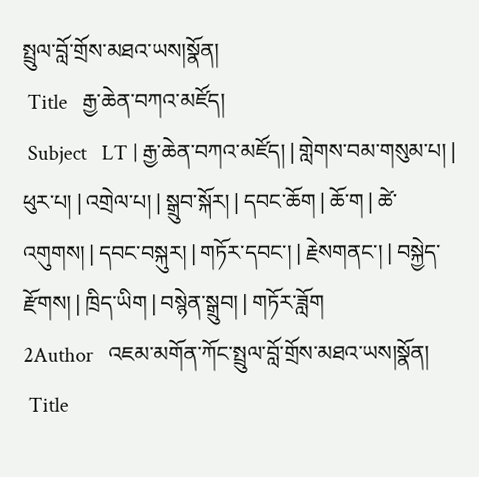སྤྲུལ་བློ་གྲོས་མཐའ་ཡས།སྣོན།
 Title   རྒྱ་ཆེན་བཀའ་མཛོད།
 Subject   LT | རྒྱ་ཆེན་བཀའ་མཛོད། | གླེགས་བམ་གསུམ་པ། | ཕུར་པ། | འགྲེལ་པ། | སྒྲུབ་སྐོར། | དབང་ཆོག | ཆོ་ག | ཚེ་འགུགས། | དབང་བསྐུར། | གཏོར་དབང་། | རྗེསགནང་། | བསྐྱེད་རྫོགས། | ཁྲིད་ཡིག | བསྙེན་སྒྲུབ། | གཏོར་ཟློག
2Author   འཇམ་མགོན་ཀོང་སྤྲུལ་བློ་གྲོས་མཐའ་ཡས།སྣོན།
 Title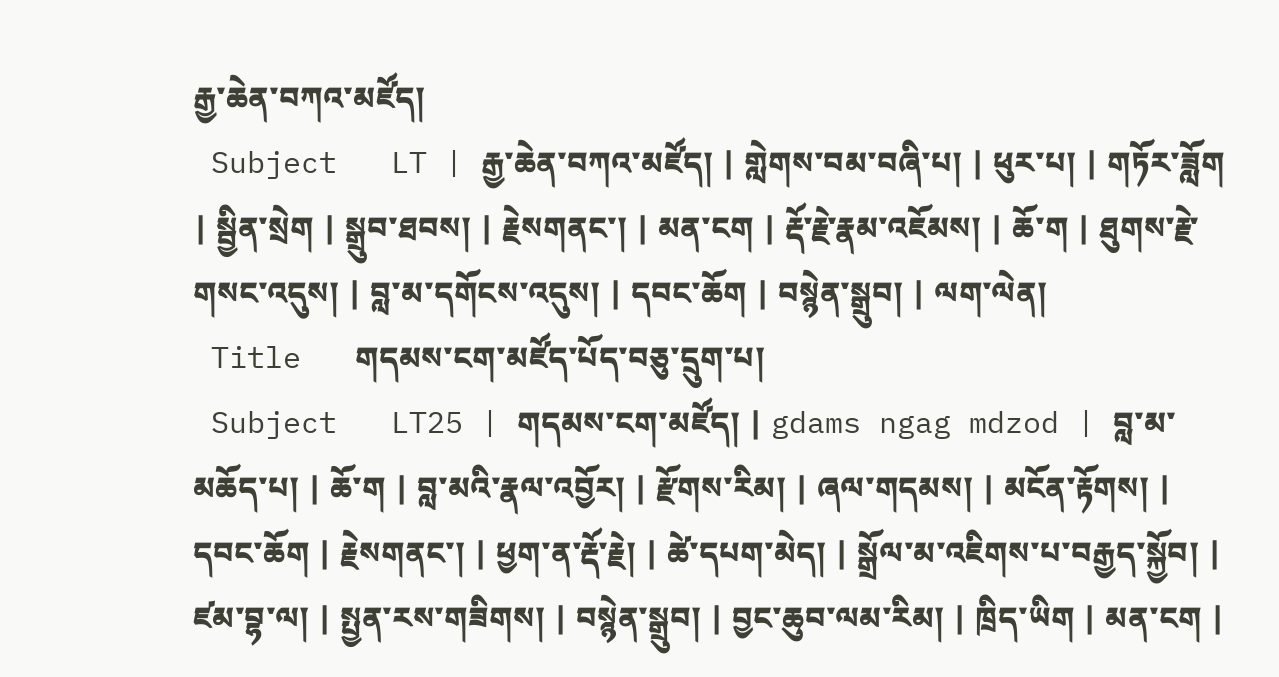རྒྱ་ཆེན་བཀའ་མཛོད།
 Subject   LT | རྒྱ་ཆེན་བཀའ་མཛོད། | གླེགས་བམ་བཞི་པ། | ཕུར་པ། | གཏོར་ཟློག | སྦྱིན་སྲེག | སྒྲུབ་ཐབས། | རྗེསགནང་། | མན་ངག | རྡོ་རྗེ་རྣམ་འཇོམས། | ཆོ་ག | ཐུགས་རྗེ་གསང་འདུས། | བླ་མ་དགོངས་འདུས། | དབང་ཆོག | བསྙེན་སྒྲུབ། | ལག་ལེན།
 Title   གདམས་ངག་མཛོད་པོད་བཅུ་དྲུག་པ།
 Subject   LT25 | གདམས་ངག་མཛོད། | gdams ngag mdzod | བླ་མ་མཆོད་པ། | ཆོ་ག | བླ་མའི་རྣལ་འབྱོར། | རྫོགས་རིམ། | ཞལ་གདམས། | མངོན་རྟོགས། | དབང་ཆོག | རྗེསགནང་། | ཕྱག་ན་རྡོ་རྗེ། | ཚེ་དཔག་མེད། | སྒྲོལ་མ་འཇིགས་པ་བརྒྱད་སྐྱོབ། | ཛམ་བྷ་ལ། | སྤྱན་རས་གཟིགས། | བསྙེན་སྒྲུབ། | བྱང་ཆུབ་ལམ་རིམ། | ཁྲིད་ཡིག | མན་ངག |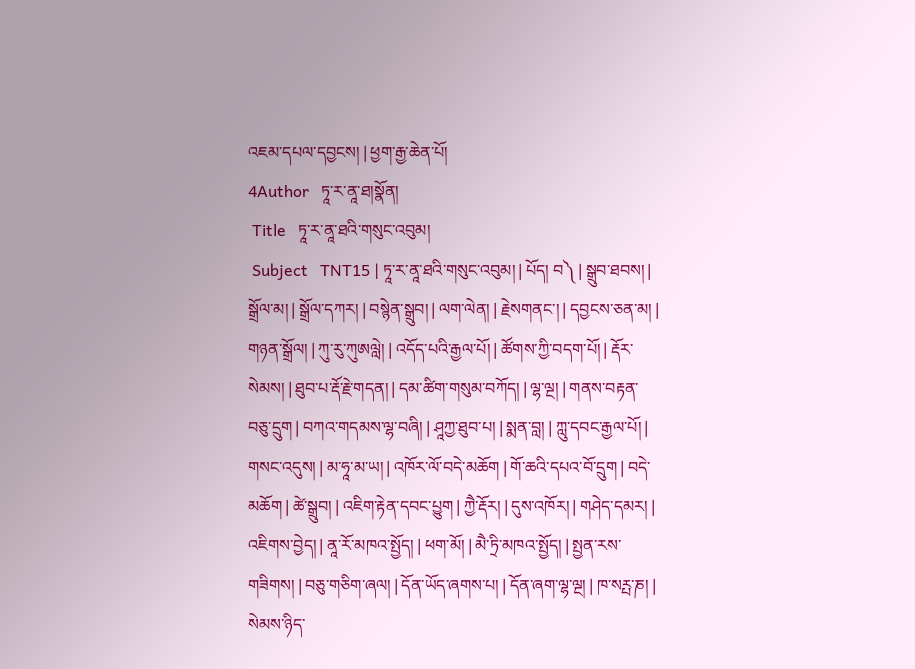འཇམ་དཔལ་དབྱངས། | ཕྱག་རྒྱ་ཆེན་པོ།
4Author   ཏཱ་ར་ནཱ་ཐ།སྣོན།
 Title   ཏཱ་ར་ནཱ་ཐའི་གསུང་འབུམ།
 Subject   TNT15 | ཏཱ་ར་ནཱ་ཐའི་གསུང་འབུམ། | པོད། བ༽ | སྒྲུབ་ཐབས། | སྒྲོལ་མ། | སྒྲོལ་དཀར། | བསྙེན་སྒྲུབ། | ལག་ལེན། | རྗེསགནང་། | དབྱངས་ཅན་མ། | གཉན་སྒྲོལ། | ཀུ་རུ་ཀུཨལླེ། | འདོད་པའི་རྒྱལ་པོ། | ཚོགས་ཀྱི་བདག་པོ། | རྡོར་སེམས། | ཐུབ་པ་རྡོ་རྗེ་གདན། | དམ་ཚིག་གསུམ་བཀོད། | ལྷ་ལྔ། | གནས་བརྟན་བཅུ་དྲུག | བཀའ་གདམས་ལྷ་བཞི། | ཤཱཀྱ་ཐུབ་པ། | སྨན་བླ། | ཀླུ་དབང་རྒྱལ་པོ། | གསང་འདུས། | མ་ཧཱ་མ་ཡ། | འཁོར་ལོ་བདེ་མཆོག | གོ་ཆའི་དཔའ་བོ་དྲུག | བདེ་མཆོག | ཚེ་སྒྲུབ། | འཇིག་རྟེན་དབང་པྱུག | ཀྱཻ་རྡོར། | དུས་འཁོར། | གཤེད་དམར། | འཇིགས་བྱེད། | ནཱ་རོ་མཁའ་སྤྱོད། | ཕག་མོ། | མཻ་ཏྲི་མཁའ་སྤྱོད། | སྤྱན་རས་གཟིགས། | བཅུ་གཅིག་ཞལ། | དོན་ཡོད་ཞགས་པ། | དོན་ཞག་ལྷ་ལྔ། | ཁ་སཪྤ་ཎ། | སེམས་ཉིད་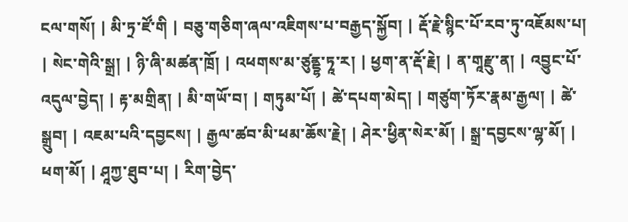ངལ་གསོ། | མི་ཏྲ་ཛོ་གི | བཅུ་གཅིག་ཞལ་འཇིགས་པ་བརྒྱད་སྐྱོབ། | རྡོ་རྗེ་སྙིང་པོ་རབ་ཏུ་འཇོམས་པ། | སེང་གེའི་སྒྲ། | ཉི་ཞི་མཚན་ཁྲོ། | འཕགས་མ་ཙུནྡྷ་ཏཱ་ར། | ཕྱག་ན་རྡོ་རྗེ། | ན་གཱརྫུ་ན། | འབྱུང་པོ་འདུལ་བྱེད། | རྟ་མགྲིན། | མི་གཡོ་བ། | གཏུམ་པོ། | ཚེ་དཔག་མེད། | གཙུག་ཏོར་རྣམ་རྒྱལ། | ཚེ་སྒྲུབ། | འཇམ་པའི་དབྱངས། | རྒྱལ་ཚབ་མི་ཕམ་ཆོས་རྗེ། | ཤེར་ཕྱིན་སེར་མོ། | སྒྲ་དབྱངས་ལྷ་མོ། | ཕག་མོ། | ཤཱཀྱ་ཐུབ་པ། | རིག་བྱེད་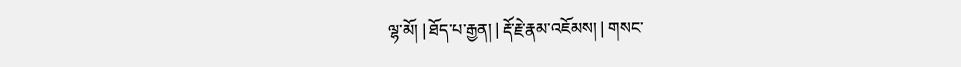ལྷ་མོ། | ཐོད་པ་རྒྱན། | རྡོ་རྗེ་རྣམ་འཇོམས། | གསང་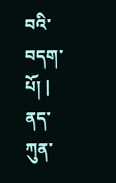བའི་བདག་པོ། | ནད་ཀུན་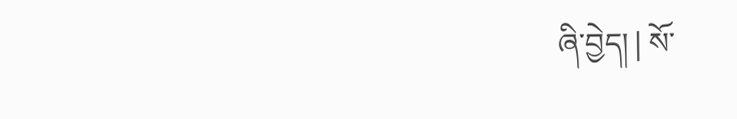ཞི་བྱེད། | སོ་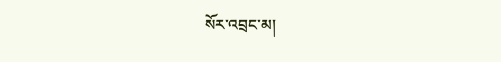སོར་འབྲང་མ།